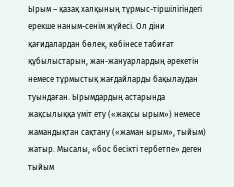Ырым – қазақ халқының тұрмыс-тіршілігіндегі ерекше наным-сенім жүйесі. Ол діни қағидалардан бөлек, көбінесе табиғат құбылыстарын, жан-жануарлардың әрекетін немесе тұрмыстық жағдайларды бақылаудан туындаған. Ырымдардың астарында жақсылыққа үміт ету («жақсы ырым») немесе жамандықтан сақтану («жаман ырым», тыйым) жатыр. Мысалы, «бос бесікті тербетпе» деген тыйым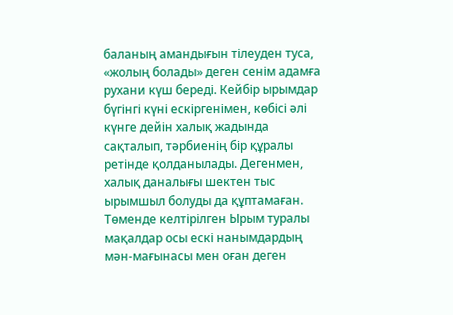баланың амандығын тілеуден туса, «жолың болады» деген сенім адамға рухани күш береді. Кейбір ырымдар бүгінгі күні ескіргенімен, көбісі әлі күнге дейін халық жадында сақталып, тәрбиенің бір құралы ретінде қолданылады. Дегенмен, халық даналығы шектен тыс ырымшыл болуды да құптамаған. Төменде келтірілген Ырым туралы мақалдар осы ескі нанымдардың мән-мағынасы мен оған деген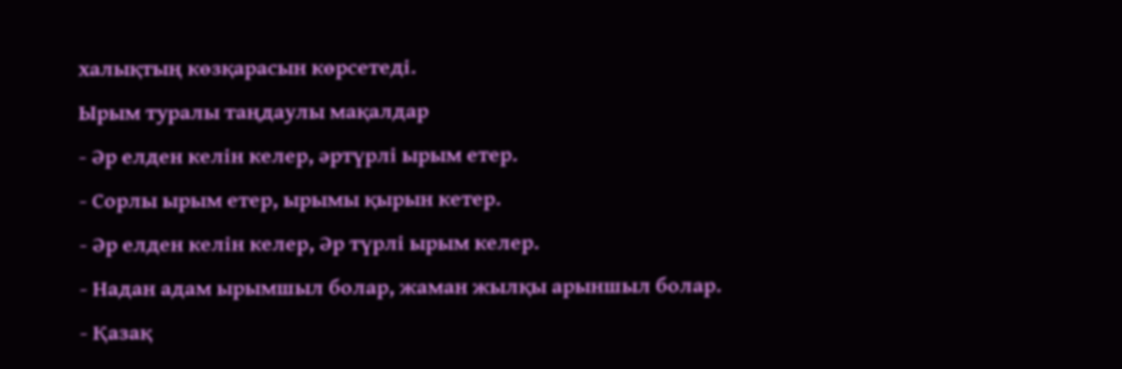халықтың көзқарасын көрсетеді.
Ырым туралы таңдаулы мақалдар
- Әр елден келін келер, әртүрлі ырым етер.
- Сорлы ырым етер, ырымы қырын кетер.
- Әр елден келін келер, Әр түрлі ырым келер.
- Надан адам ырымшыл болар, жаман жылқы арыншыл болар.
- Қазақ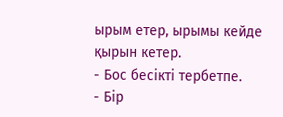ырым етер, ырымы кейде қырын кетер.
- Бос бесікті тербетпе.
- Бір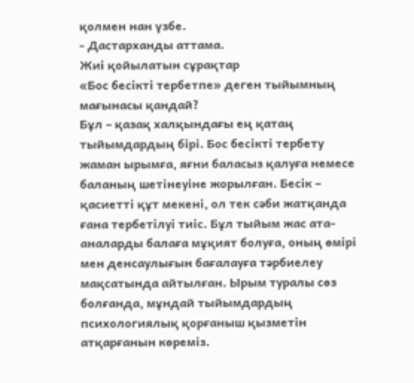қолмен нан үзбе.
- Дастарханды аттама.
Жиі қойылатын сұрақтар
«Бос бесікті тербетпе» деген тыйымның мағынасы қандай?
Бұл – қазақ халқындағы ең қатаң тыйымдардың бірі. Бос бесікті тербету жаман ырымға, яғни баласыз қалуға немесе баланың шетінеуіне жорылған. Бесік – қасиетті құт мекені, ол тек сәби жатқанда ғана тербетілуі тиіс. Бұл тыйым жас ата-аналарды балаға мұқият болуға, оның өмірі мен денсаулығын бағалауға тәрбиелеу мақсатында айтылған. Ырым туралы сөз болғанда, мұндай тыйымдардың психологиялық қорғаныш қызметін атқарғанын көреміз.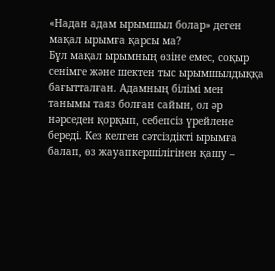«Надан адам ырымшыл болар» деген мақал ырымға қарсы ма?
Бұл мақал ырымның өзіне емес, соқыр сенімге және шектен тыс ырымшылдыққа бағытталған. Адамның білімі мен танымы таяз болған сайын, ол әр нәрседен қорқып, себепсіз үрейлене береді. Кез келген сәтсіздікті ырымға балап, өз жауапкершілігінен қашу –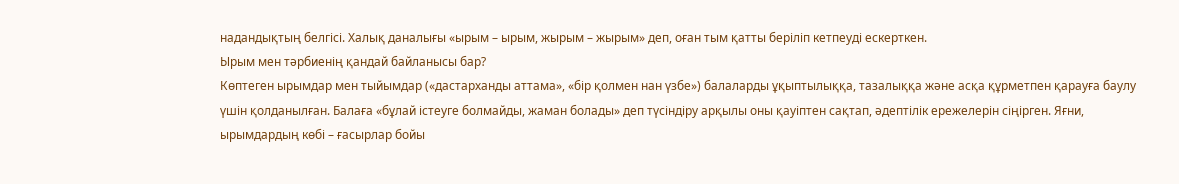надандықтың белгісі. Халық даналығы «ырым – ырым, жырым – жырым» деп, оған тым қатты беріліп кетпеуді ескерткен.
Ырым мен тәрбиенің қандай байланысы бар?
Көптеген ырымдар мен тыйымдар («дастарханды аттама», «бір қолмен нан үзбе») балаларды ұқыптылыққа, тазалыққа және асқа құрметпен қарауға баулу үшін қолданылған. Балаға «бұлай істеуге болмайды, жаман болады» деп түсіндіру арқылы оны қауіптен сақтап, әдептілік ережелерін сіңірген. Яғни, ырымдардың көбі – ғасырлар бойы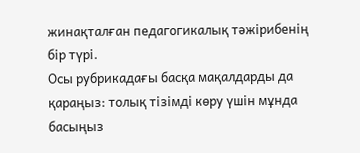жинақталған педагогикалық тәжірибенің бір түрі.
Осы рубрикадағы басқа мақалдарды да қараңыз: толық тізімді көру үшін мұнда басыңыз